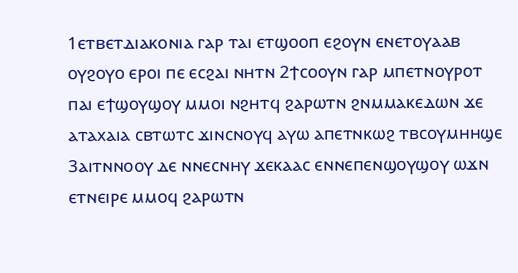1ⲉⲧⲃⲉⲧⲇⲓⲁⲕⲟⲛⲓⲁ ⲅⲁⲣ ⲧⲁⲓ ⲉⲧϣⲟⲟⲡ ⲉϩⲟⲩⲛ ⲉⲛⲉⲧⲟⲩⲁⲁⲃ ⲟⲩϩⲟⲩⲟ ⲉⲣⲟⲓ ⲡⲉ ⲉⲥϩⲁⲓ ⲛⲏⲧⲛ 2ϯⲥⲟⲟⲩⲛ ⲅⲁⲣ ⲙⲡⲉⲧⲛⲟⲩⲣⲟⲧ ⲡⲁⲓ ⲉϯϣⲟⲩϣⲟⲩ ⲙⲙⲟⲓ ⲛϩⲏⲧϥ ϩⲁⲣⲱⲧⲛ ϩⲛⲙⲙⲁⲕⲉⲇⲱⲛ ϫⲉ ⲁⲧⲁⲭⲁⲓⲁ ⲥⲃⲧⲱⲧⲥ ϫⲓⲛⲥⲛⲟⲩϥ ⲁⲩⲱ ⲁⲡⲉⲧⲛⲕⲱϩ ⲧⲃⲥⲟⲩⲙⲏⲏϣⲉ 3ⲁⲓⲧⲛⲛⲟⲟⲩ ⲇⲉ ⲛⲛⲉⲥⲛⲏⲩ ϫⲉⲕⲁⲁⲥ ⲉⲛⲛⲉⲡⲉⲛϣⲟⲩϣⲟⲩ ⲱϫⲛ ⲉⲧⲛⲉⲓⲣⲉ ⲙⲙⲟϥ ϩⲁⲣⲱⲧⲛ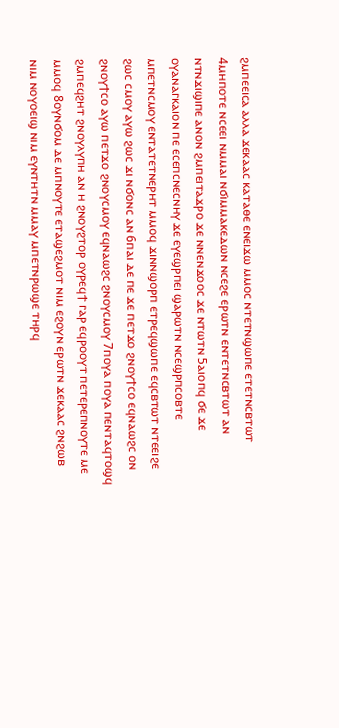ϩⲙⲡⲉⲉⲓⲥⲁ ⲁⲗⲗⲁ ϫⲉⲕⲁⲁⲥ ⲕⲁⲧⲁⲑⲉ ⲉⲛⲉⲓϫⲱ ⲙⲙⲟⲥ ⲛⲧⲉⲧⲛϣⲱⲡⲉ ⲉⲧⲉⲧⲛⲥⲃⲧⲱⲧ 4ⲙⲏⲡⲟⲧⲉ ⲛⲥⲉⲉⲓ ⲛⲙⲙⲁⲓ ⲛϭⲓⲙⲙⲁⲕⲉⲇⲱⲛ ⲛⲥⲉϩⲉ ⲉⲣⲱⲧⲛ ⲉⲛⲧⲉⲧⲛⲥⲃⲧⲱⲧ ⲁⲛ ⲛⲧⲛϫⲓϣⲓⲡⲉ ⲁⲛⲟⲛ ϩⲙⲡⲉⲓⲧⲁϫⲣⲟ ϫⲉ ⲛⲛⲉⲛϫⲟⲟⲥ ϫⲉ ⲛⲧⲱⲧⲛ 5ⲁⲓⲟⲡϥ ϭⲉ ϫⲉ ⲟⲩⲁⲛⲁⲅⲕⲁⲓⲟⲛ ⲡⲉ ⲉⲥⲉⲡⲥⲛⲉⲥⲛⲏⲩ ϫⲉ ⲉⲩⲉϣⲣⲡⲉⲓ ϣⲁⲣⲱⲧⲛ ⲛⲥⲉϣⲣⲡⲥⲟⲃⲧⲉ ⲙⲡⲉⲧⲛⲥⲙⲟⲩ ⲉⲛⲧⲁⲧⲉⲧⲛⲉⲣⲏⲧ ⲙⲙⲟϥ ϫⲓⲛⲛϣⲟⲣⲡ ⲉⲧⲣⲉϥϣⲱⲡⲉ ⲉϥⲥⲃⲧⲱⲧ ⲛⲧⲉⲉⲓϩⲉ ϩⲱⲥ ⲥⲙⲟⲩ ⲁⲩⲱ ϩⲱⲥ ϫⲓ ⲛϭⲟⲛⲥ ⲁⲛ 6ⲡⲁⲓ ⲇⲉ ⲡⲉ ϫⲉ ⲡⲉⲧϫⲟ ϩⲛⲟⲩϯⲥⲟ ⲉϥⲛⲁⲱϩⲥ ⲟⲛ ϩⲛⲟⲩϯⲥⲟ ⲁⲩⲱ ⲡⲉⲧϫⲟ ϩⲛⲟⲩⲥⲙⲟⲩ ⲉϥⲛⲁⲱϩⲥ ϩⲛⲟⲩⲥⲙⲟⲩ 7ⲡⲟⲩⲁ ⲡⲟⲩⲁ ⲡⲉⲛⲧⲁϥⲧⲟϣϥ ϩⲙⲡⲉϥϩⲏⲧ ϩⲛⲟⲩⲗⲩⲡⲏ ⲁⲛ ⲏ ϩⲛⲟⲩϩⲧⲟⲣ ⲟⲩⲣⲉϥϯ ⲅⲁⲣ ⲉϥⲣⲟⲟⲩⲧ ⲡⲉⲧⲉⲣⲉⲡⲛⲟⲩⲧⲉ ⲙⲉ ⲙⲙⲟϥ 8ⲟⲩⲛϭⲟⲙ ⲇⲉ ⲙⲡⲛⲟⲩⲧⲉ ⲉⲧⲁϣⲉϩⲙⲟⲧ ⲛⲓⲙ ⲉϩⲟⲩⲛ ⲉⲣⲱⲧⲛ ϫⲉⲕⲁⲁⲥ ϩⲛϩⲱⲃ ⲛⲓⲙ ⲛⲟⲩⲟⲉⲓϣ ⲛⲓⲙ ⲉⲩⲛⲧⲏⲧⲛ ⲙⲙⲁⲩ ⲙⲡⲉⲧⲛⲣⲱϣⲉ ⲧⲏⲣϥ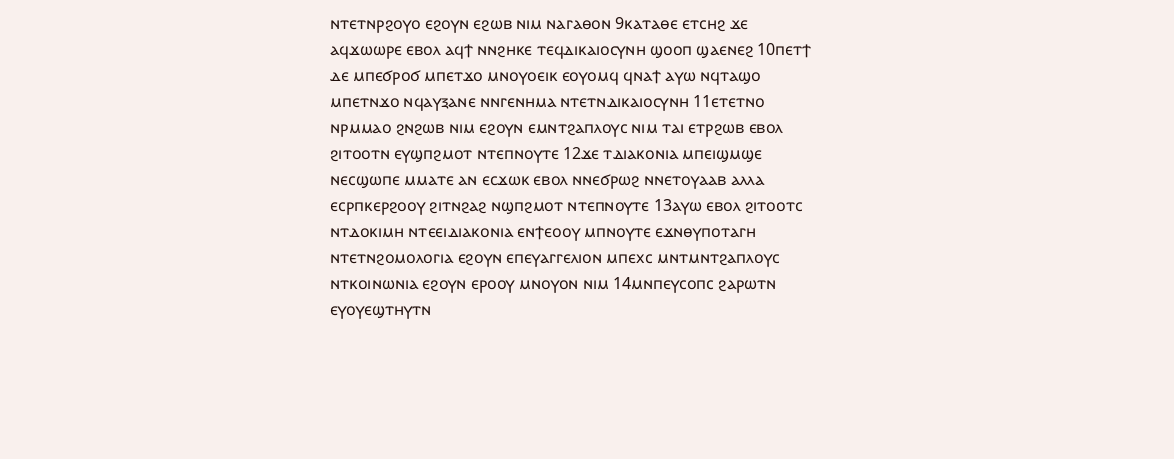ⲛⲧⲉⲧⲛⲣϩⲟⲩⲟ ⲉϩⲟⲩⲛ ⲉϩⲱⲃ ⲛⲓⲙ ⲛⲁⲅⲁⲑⲟⲛ 9ⲕⲁⲧⲁⲑⲉ ⲉⲧⲥⲏϩ ϫⲉ ⲁϥϫⲱⲱⲣⲉ ⲉⲃⲟⲗ ⲁϥϯ ⲛⲛϩⲏⲕⲉ ⲧⲉϥⲇⲓⲕⲁⲓⲟⲥⲩⲛⲏ ϣⲟⲟⲡ ϣⲁⲉⲛⲉϩ 10ⲡⲉⲧϯ ⲇⲉ ⲙⲡⲉϭⲣⲟϭ ⲙⲡⲉⲧϫⲟ ⲙⲛⲟⲩⲟⲉⲓⲕ ⲉⲟⲩⲟⲙϥ ϥⲛⲁϯ ⲁⲩⲱ ⲛϥⲧⲁϣⲟ ⲙⲡⲉⲧⲛϫⲟ ⲛϥⲁⲩⲝⲁⲛⲉ ⲛⲛⲅⲉⲛⲏⲙⲁ ⲛⲧⲉⲧⲛⲇⲓⲕⲁⲓⲟⲥⲩⲛⲏ 11ⲉⲧⲉⲧⲛⲟ ⲛⲣⲙⲙⲁⲟ ϩⲛϩⲱⲃ ⲛⲓⲙ ⲉϩⲟⲩⲛ ⲉⲙⲛⲧϩⲁⲡⲗⲟⲩⲥ ⲛⲓⲙ ⲧⲁⲓ ⲉⲧⲣϩⲱⲃ ⲉⲃⲟⲗ ϩⲓⲧⲟⲟⲧⲛ ⲉⲩϣⲡϩⲙⲟⲧ ⲛⲧⲉⲡⲛⲟⲩⲧⲉ 12ϫⲉ ⲧⲇⲓⲁⲕⲟⲛⲓⲁ ⲙⲡⲉⲓϣⲙϣⲉ ⲛⲉⲥϣⲱⲡⲉ ⲙⲙⲁⲧⲉ ⲁⲛ ⲉⲥϫⲱⲕ ⲉⲃⲟⲗ ⲛⲛⲉϭⲣⲱϩ ⲛⲛⲉⲧⲟⲩⲁⲁⲃ ⲁⲗⲗⲁ ⲉⲥⲣⲡⲕⲉⲣϩⲟⲟⲩ ϩⲓⲧⲛϩⲁϩ ⲛϣⲡϩⲙⲟⲧ ⲛⲧⲉⲡⲛⲟⲩⲧⲉ 13ⲁⲩⲱ ⲉⲃⲟⲗ ϩⲓⲧⲟⲟⲧⲥ ⲛⲧⲇⲟⲕⲓⲙⲏ ⲛⲧⲉⲉⲓⲇⲓⲁⲕⲟⲛⲓⲁ ⲉⲛϯⲉⲟⲟⲩ ⲙⲡⲛⲟⲩⲧⲉ ⲉϫⲛⲑⲩⲡⲟⲧⲁⲅⲏ ⲛⲧⲉⲧⲛϩⲟⲙⲟⲗⲟⲅⲓⲁ ⲉϩⲟⲩⲛ ⲉⲡⲉⲩⲁⲅⲅⲉⲗⲓⲟⲛ ⲙⲡⲉⲭⲥ ⲙⲛⲧⲙⲛⲧϩⲁⲡⲗⲟⲩⲥ ⲛⲧⲕⲟⲓⲛⲱⲛⲓⲁ ⲉϩⲟⲩⲛ ⲉⲣⲟⲟⲩ ⲙⲛⲟⲩⲟⲛ ⲛⲓⲙ 14ⲙⲛⲡⲉⲩⲥⲟⲡⲥ ϩⲁⲣⲱⲧⲛ ⲉⲩⲟⲩⲉϣⲧⲏⲩⲧⲛ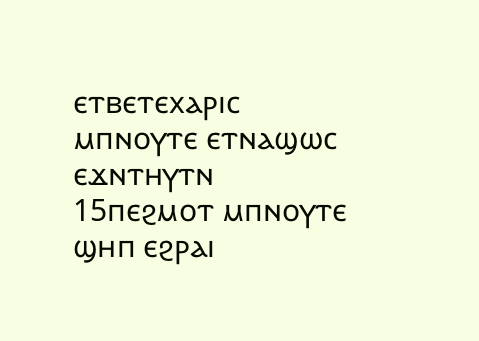ⲉⲧⲃⲉⲧⲉⲭⲁⲣⲓⲥ ⲙⲡⲛⲟⲩⲧⲉ ⲉⲧⲛⲁϣⲱⲥ ⲉϫⲛⲧⲏⲩⲧⲛ 15ⲡⲉϩⲙⲟⲧ ⲙⲡⲛⲟⲩⲧⲉ ϣⲏⲡ ⲉϩⲣⲁⲓ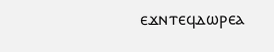ⲉϫⲛⲧⲉϥⲇⲱⲣⲉⲁ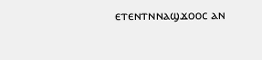ⲉⲧⲉⲛⲧⲛⲛⲁϣϫⲟⲟⲥ ⲁⲛ